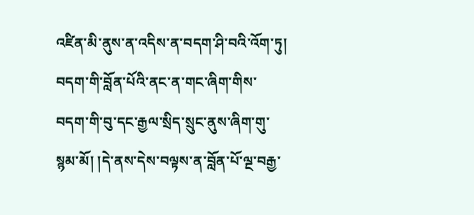འཛིན་མི་ནུས་ན་འདིས་ན་བདག་ཤི་བའི་འོག་ཏུ། བདག་གི་བློན་པོའི་ནང་ན་གང་ཞིག་གིས་བདག་གི་བུ་དང་རྒྱལ་སྲིད་སྲུང་ནུས་ཞིག་གུ་སྙམ་མོ། །དེ་ནས་དེས་བལྟས་ན་བློན་པོ་ལྔ་བརྒྱ་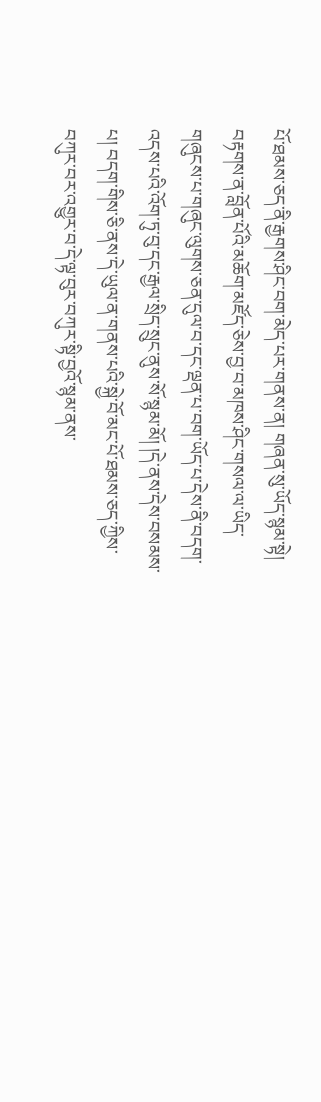པོ་ཐམས་ཅད་ནི་རྒྱགས་ཤིང་བག་མེད་པར་གནས་ན། གཞན་སུ་ཡོད་སྙམ་སྟེ། བརྟགས་ན་བློན་པོའི་མཆོག་མཛོད་ཅེས་བྱ་བ་མཁས་ཤིང་གསལ་ལ་ཡིད་གཞུངས་པ་གཞུང་ལུགས་ཅན་དུལ་བ་དང་ལྡན་པ་བག་ཡོད་པ་དེས་ནི་བདག་འདས་པའི་འོག་ཏུ་བུ་དང་རྒྱལ་སྲིད་སྲུང་ནུས་སོ་སྙམ་མོ། །དེ་ནས་དེས་བསམས་པ། བདག་གིས་ཅི་ནས་དེ་ཡུལ་ན་གནས་པའི་སྐྱེ་བོ་མང་པོ་ཐམས་ཅད་ཀྱིས་བཀུར་བར་འགྱུར་བ་དེ་ལྟ་བུར་བཀུར་སྟི་བྱའོ་སྙམ་ནས་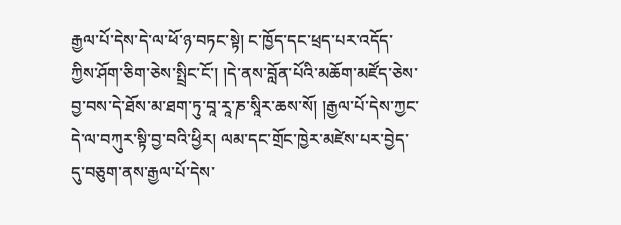རྒྱལ་པོ་དེས་དེ་ལ་ཕོ་ཉ་བཏང་སྟེ། ང་ཁྱོད་དང་ཕྲད་པར་འདོད་ཀྱིས་ཤོག་ཅིག་ཅེས་སྤྲིང་ངོ་། །དེ་ནས་བློན་པོའི་མཆོག་མཛོད་ཅེས་བྱ་བས་དེ་ཐོས་མ་ཐག་ཏུ་བཱ་རཱ་ཎ་སཱིར་ཆས་སོ། །རྒྱལ་པོ་དེས་ཀྱང་དེ་ལ་བཀུར་སྟི་བྱ་བའི་ཕྱིར། ལམ་དང་གྲོང་ཁྱེར་མཛེས་པར་བྱེད་དུ་བཅུག་ནས་རྒྱལ་པོ་དེས་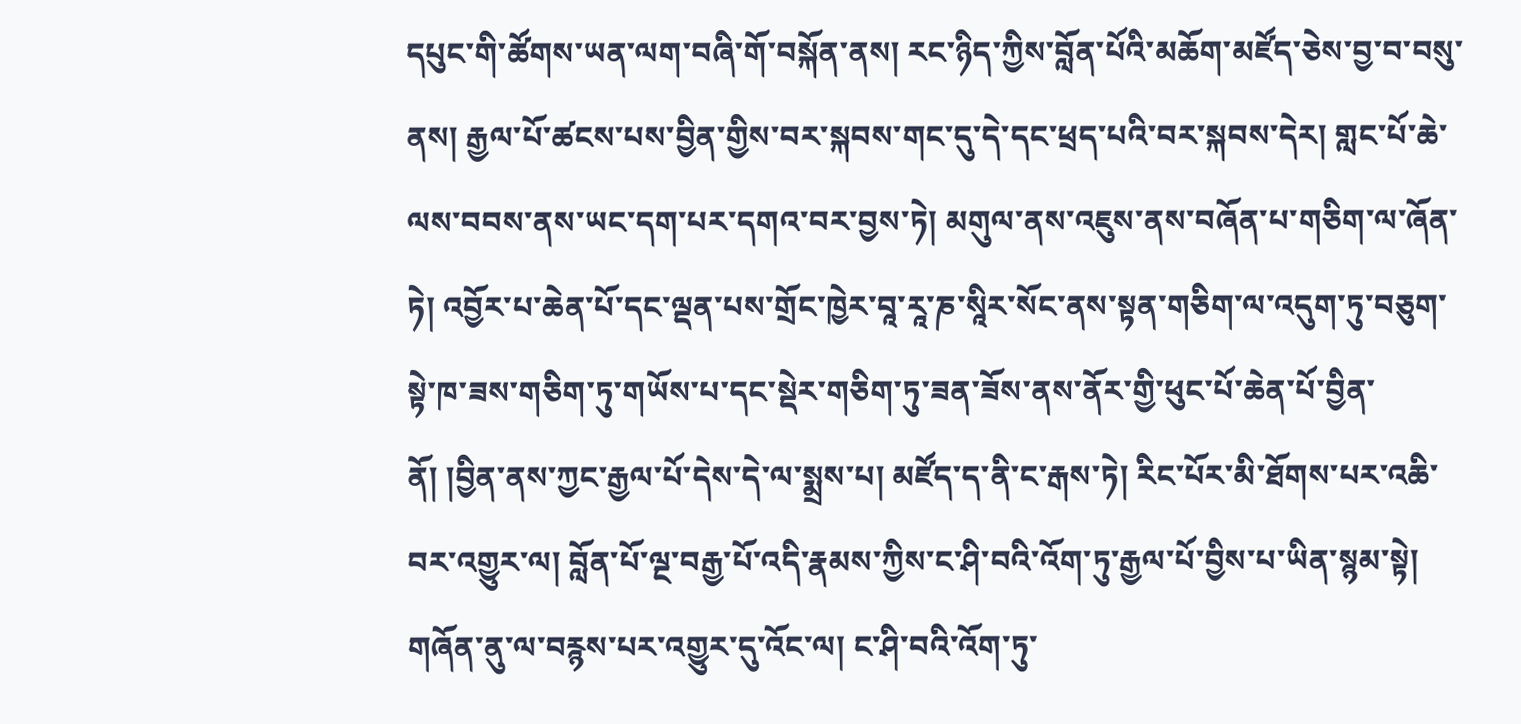དཔུང་གི་ཚོགས་ཡན་ལག་བཞི་གོ་བསྐོན་ནས། རང་ཉིད་ཀྱིས་བློན་པོའི་མཆོག་མཛོད་ཅེས་བྱ་བ་བསུ་ནས། རྒྱལ་པོ་ཚངས་པས་བྱིན་གྱིས་བར་སྐབས་གང་དུ་དེ་དང་ཕྲད་པའི་བར་སྐབས་དེར། གླང་པོ་ཆེ་ལས་བབས་ནས་ཡང་དག་པར་དགའ་བར་བྱས་ཏེ། མགུལ་ནས་འཇུས་ནས་བཞོན་པ་གཅིག་ལ་ཞོན་ཏེ། འབྱོར་པ་ཆེན་པོ་དང་ལྡན་པས་གྲོང་ཁྱེར་བཱ་རཱ་ཎ་སཱིར་སོང་ནས་སྟན་གཅིག་ལ་འདུག་ཏུ་བཅུག་སྟེ་ཁ་ཟས་གཅིག་ཏུ་གཡོས་པ་དང་སྡེར་གཅིག་ཏུ་ཟན་ཟོས་ནས་ནོར་གྱི་ཕུང་པོ་ཆེན་པོ་བྱིན་ནོ། །བྱིན་ནས་ཀྱང་རྒྱལ་པོ་དེས་དེ་ལ་སྨྲས་པ། མཛོད་ད་ནི་ང་རྒས་ཏེ། རིང་པོར་མི་ཐོགས་པར་འཆི་བར་འགྱུར་ལ། བློན་པོ་ལྔ་བརྒྱ་པོ་འདི་རྣམས་ཀྱིས་ང་ཤི་བའི་འོག་ཏུ་རྒྱལ་པོ་བྱིས་པ་ཡིན་སྙམ་སྟེ། གཞོན་ནུ་ལ་བརྙས་པར་འགྱུར་དུ་འོང་ལ། ང་ཤི་བའི་འོག་ཏུ་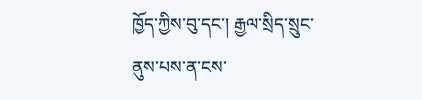ཁྱོད་ཀྱིས་བུ་དང་། རྒྱལ་སྲིད་སྲུང་ནུས་པས་ན་ངས་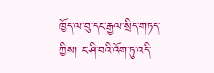ཁྱོད་ལ་བུ་དང་རྒྱལ་སྲིད་གཏད་ཀྱིས། ང་ཤི་བའི་འོག་ཏུ་འདི་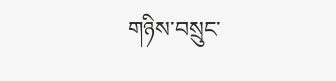གཉིས་བསྲུང་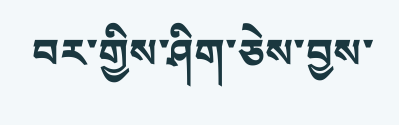བར་གྱིས་ཤིག་ཅེས་བྱས་